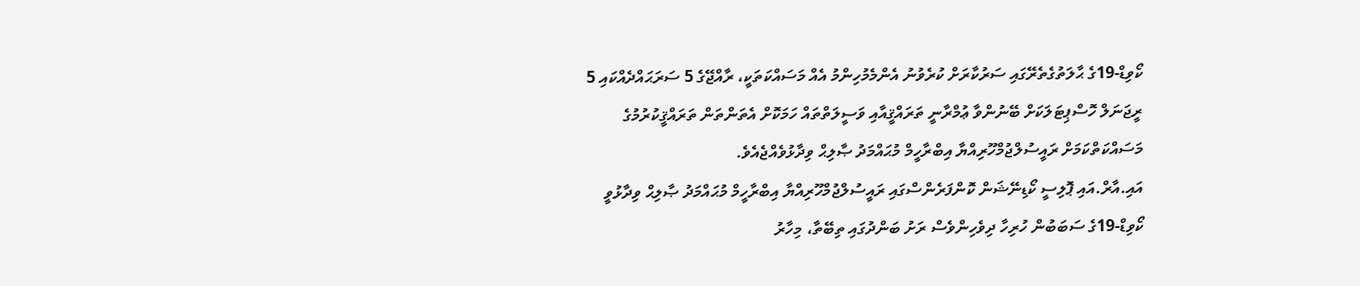ކޯވިޑް-19ގެ ޙާލަތުގެތެރޭގައި ސަރުކާރަށް ކުރެވުނު އެންމެމުހިންމު އެއް މަސައްކަތަކީ، ރާއްޖޭގެ 5 ސަރަޙައްދެއްކައި 5 ރީޖަނަލް ހޮސްޕިޓަލަކަށް ބޭނުންވާ ޢުމްރާނީ ތަރައްޤީއާއި ވަސީލަތްތައް ހަމަކޮށް އެތަންތަން ތަރައްޤީކުރުމުގެ މަސައްކަތްކަމަށް ރައީސުލްޖުމްހޫރިއްޔާ އިބްރާހީމް މުޙައްމަދު ޞާލިޙް ވިދާޅުވެއްޖެއެވެ.
އައި.އާރް.އައި ޕޮލިސީ ކޯޑިނޭޝަން ކޮންފަރެންސްގައި ރައީސުލްޖުމްހޫރިއްޔާ އިބްރާހީމް މުޙައްމަދު ޞާލިޙް ވިދާޅުވީ ކޯވިޑް-19ގެ ސަބަބުން ހުރިހާ ދިވެހިންވެސް ރަށު ބަންދުގައި ތިބޭތާ، މިހާރު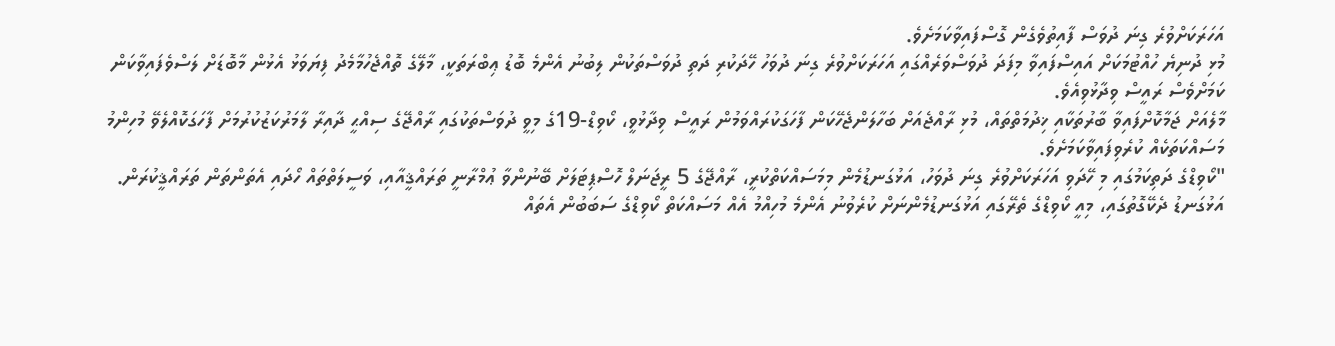އަހަރަކަށްވުރެ ގިނަ ދުވަސް ފާއިތުވެގެން ގޮސްފައިވާކަމަށެވެ.
މުޅި ދުނިޔެ ހުއްޓުމަކަށް އައިސްފައިވާ މިފަދަ ދުވަސްވަރެއްގައި އަހަރަކަށްވުރެ ގިނަ ދުވަހު ހޭދަކުރި ދަތި ދުވަސްތަކުން ލިބުނު އެންމެ ބޮޑު ޢިބްރަތަކީ، މާލޭގެ ތޮއްޖެހުމާމެދު ފިޔަވަޅު އެޅުން މާބޮޑަށް ލަސްވެފައިވާކަން ކަމަށްވެސް ރައީސް ވިދާޅުވިއެވެ.
މާލެއަށް ޖަމާކޮށްފައިވާ ބާރުތަކާއި ޚިދުމަތްތައް، މުޅި ރާއްޖެއަށް ބަހާލަންޖެހޭކަން ފާހަގަކުރައްވަމުން ރައީސް ވިދާޅުވީ، ކޯވިޑް-19ގެ މިވީ ދުވަސްތަކުގައި ރާއްޖޭގެ ސިއްޙީ ދާއިރާ ލާމަރުކަޒުކުރުމަށް ފާހަގަކޮއްލެވޭ މުހިންމު މަސައްކަތަކެއް ކުރެވިފައިވާކަމަށެވެ.
"ކޯވިޑްގެ ދަތިކަމުގައި މި ހޭދަވި އަހަރަކަށްވުރެ ގިނަ ދުވަހު، އަޅުގަނޑުމެން މިމަސައްކަތްކުރީ، ރާއްޖޭގެ 5 ރީޖަނަލް ހޮސްޕިޓަލަށް ބޭނުންވާ ޢުމްރާނީ ތަރައްޤީއާއި، ވަސީލަތްތައް ހޯދައި އެތަންތަން ތަރައްޤީކުރަން. އަޅުގަނޑު ދެކޭގޮތުގައި، މިއީ ކޯވިޑްގެ ތެރޭގައި އަޅުގަނޑުމެންނަށް ކުރެވުނު އެންމެ މުހިއްމު އެއް މަސައްކަތް ކޯވިޑްގެ ސަބަބުން އެތައް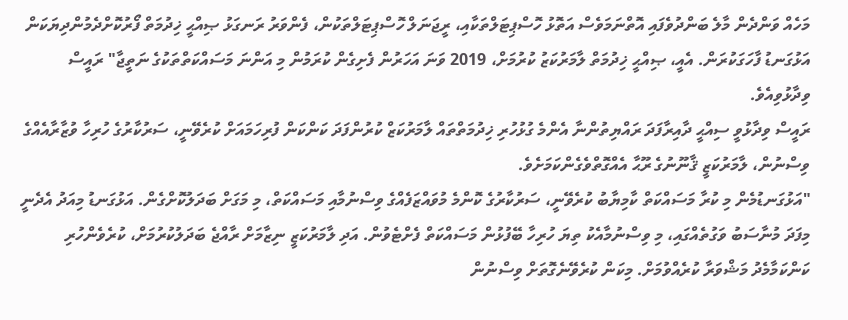މަހެއް ވަންދެން މާލެ ބަންދުވެފައި އޮތްނަމަވެސް އަތޮޅު ހޮސްޕިޓަލްތަކާއި، ރީޖަނަލް ހޮސްޕިޓަލްތަކުން، ފެންވަރު ރަނގަޅު ޞިއްޙީ ޚިދުމަތް ފޯރުކޮށްދެމުންދިޔަކަން އަޅުގަނޑު ފާހަގަކުރަން. އެއީ، ޞިއްޙީ ޚިދުމަތް ލާމަރުކަޒު ކުރުމަށް، 2019 ވަނަ އަހަރުން ފެށިގެން ކުރަމުން މި އަންނަ މަސައްކަތްތަކުގެ ނަތީޖާ" ރައީސް ވިދާޅުވިއެވެ.
ރައީސް ވިދާޅުވީ ސިއްޙީ ދާއިރާފަދަ ރައްޔިތުންނާ އެންމެ ގުޅުހުރި ޚިދުމަތްތައް ލާމަރުކަޒް ކުރުންފަދަ ކަންކަން ފުރިހަމައަށް ކުރެވޭނީ، ސަރުކާރުގެ ހުރިހާ ވުޒާރާއެއްގެ ވިސްނުން، ލާމަރުކަޒީ ޤާނޫނުގެ ރޫޙާ އެއްގޮތްވެގެންކަމަށެވެ.
"އަޅުގަނޑުމެން މި ކުރާ މަސައްކަތް ކާމިޔާބު ކުރެވޭނީ، ސަރުކާރުގެ ކޮންމެ މުވައްޒަފެއްގެ ވިސްނުމާއި މަސައްކަތް، މި މަގަށް ބަދަލުކޮށްގެން. އަޅުގަނޑު މިއަދު އެދެނީ މިފަދަ މުނާސަބު ވަގުތެއްގައި، މި ވިސްނުމާއެކު ތިޔަ ހުރިހާ ބޭފުޅުން މަސައްކަތް ފެށްޓެވުން. އަދި ލާމަރުކަޒީ ނިޒާމަށް ރާއްޖެ ބަދަލުކުރުމަށް، ކުރެވެންހުރި ކަންކަމާމެދު މަޝްވަރާ ކުރެއްވުމަށް. މިކަން ކުރެވޭނެގޮތަށް ވިސްނުން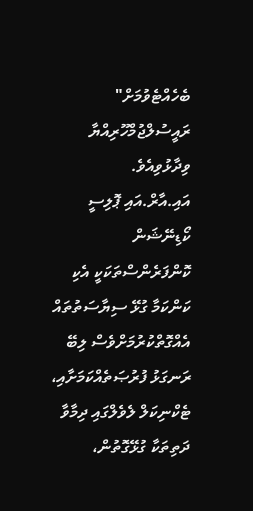ބެހެއްޓެވުމަށް" ރައީސުލްޖުމްހޫރިއްޔާ ވިދާޅުވިއެވެ.
އައި.އާރް.އައި ޕޮލިސީ ކޯޑިނޭޝަން ކޮންފަރެންސްތަކަކީ އެކި ކަންކަމާ ގުޅޭ ސިޔާސަތުތައް އެއްގޮތްކުރުމަށްވެސް ލިބޭ ރަނގަޅު ފުރުޞަތެއްކަމަށާއި، ޓެކްނިކަލް ލެވެލްގައި ދިމާވާ ދަތިތަކާ ގުޅޭގޮތުން،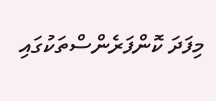މިފަދަ ކޮންފަރެންސްތަކުގައި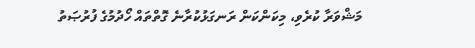މަޝްވަރާ ކުރެވި، މިކަންކަން ރަނގަޅުކުރާނެ ގޮތްތައް ހޯދުމުގެ ފުރުޞަތު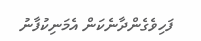ފަހިވެގެންދާނެކަން އެމަނިކުފާނު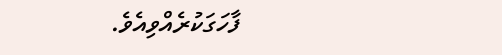ފާހަގަކުރެއްވިއެވެ.